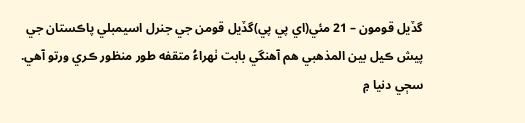گڏيل قومون – 21 مئي(اي پي پي)گڏيل قومن جي جنرل اسيمبلي پاڪستان جي پيش ڪيل بين المذهبي هم آهنگي بابت ٺهراءُ متقفه طور منظور ڪري ورتو آهي. سڄي دنيا ۾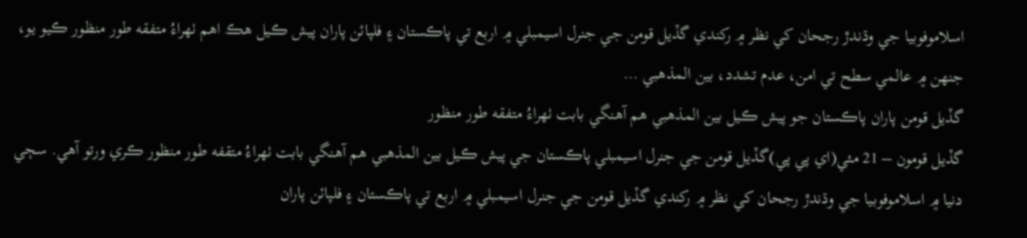اسلاموفوبيا جي وڌندڙ رجحان کي نظر ۾ رکندي گڏيل قومن جي جنرل اسيمبلي ۾ اربع تي پاڪستان ۽ فلپائن پاران پيش ڪيل هڪ اهم ٺهراءُ متفقه طور منظور ڪيو يو، جنهن ۾ عالمي سطح تي امن، عدم تشدد، بين المذهبي …
گڏيل قومن پاران پاڪستان جو پيش ڪيل بين المذهبي هم آهنگي بابت ٺهراءُ متفقه طور منظور
گڏيل قومون – 21 مئي(اي پي پي)گڏيل قومن جي جنرل اسيمبلي پاڪستان جي پيش ڪيل بين المذهبي هم آهنگي بابت ٺهراءُ متقفه طور منظور ڪري ورتو آهي. سڄي دنيا ۾ اسلاموفوبيا جي وڌندڙ رجحان کي نظر ۾ رکندي گڏيل قومن جي جنرل اسيمبلي ۾ اربع تي پاڪستان ۽ فلپائن پاران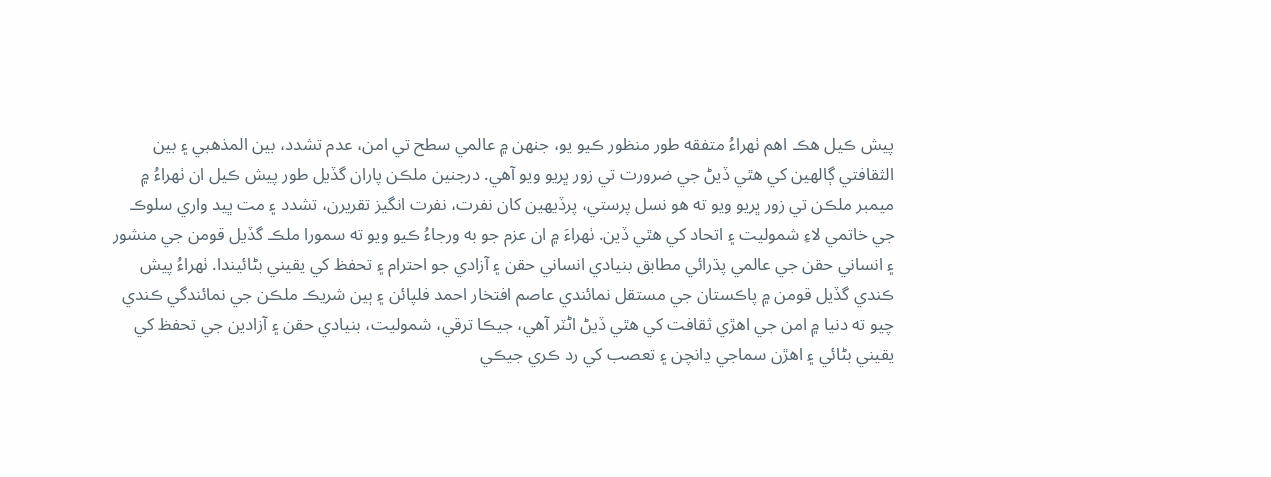پيش ڪيل هڪ اهم ٺهراءُ متفقه طور منظور ڪيو يو، جنهن ۾ عالمي سطح تي امن، عدم تشدد، بين المذهبي ۽ بين الثقافتي ڳالهين کي هٿي ڏيڻ جي ضرورت تي زور ڀريو ويو آهي. درجنين ملڪن پاران گڏيل طور پيش ڪيل ان ٺهراءُ ۾ ميمبر ملڪن تي زور ڀريو ويو ته هو نسل پرستي، پرڏيهين کان نفرت، نفرت انگيز تقريرن، تشدد ۽ مت ڀيد واري سلوڪ جي خاتمي لاءِ شموليت ۽ اتحاد کي هٿي ڏين. ٺهراءَ ۾ ان عزم جو به ورجاءُ ڪيو ويو ته سمورا ملڪ گڏيل قومن جي منشور ۽ انساني حقن جي عالمي پڌرائي مطابق بنيادي انساني حقن ۽ آزادي جو احترام ۽ تحفظ کي يقيني بڻائيندا. ٺهراءُ پيش ڪندي گڏيل قومن ۾ پاڪستان جي مستقل نمائندي عاصم افتخار احمد فلپائن ۽ ٻين شريڪ ملڪن جي نمائندگي ڪندي چيو ته دنيا ۾ امن جي اهڙي ثقافت کي هٿي ڏيڻ اڻٽر آهي، جيڪا ترقي، شموليت، بنيادي حقن ۽ آزادين جي تحفظ کي يقيني بڻائي ۽ اهڙن سماجي ڍانچن ۽ تعصب کي رد ڪري جيڪي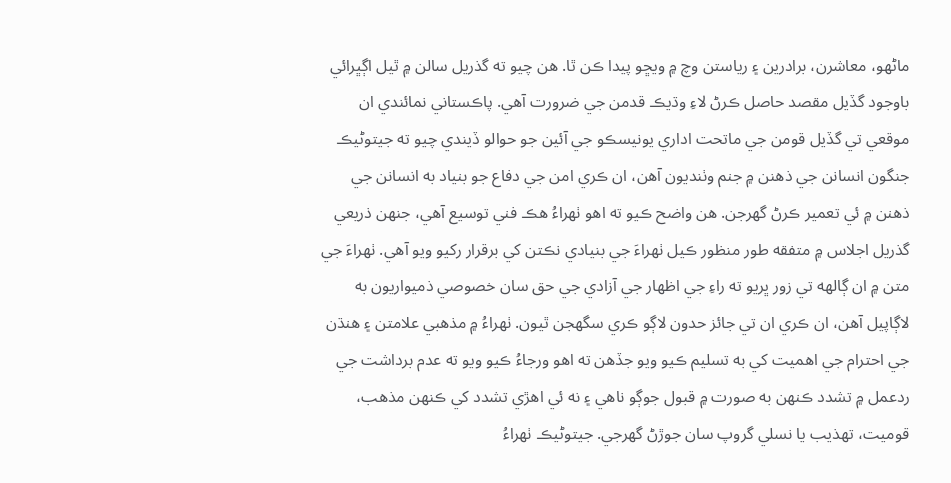ماڻهو، معاشرن، برادرين ۽ رياستن وچ ۾ ويڇو پيدا ڪن ٿا. هن چيو ته گذريل سالن ۾ ٿيل اڳڀرائي باوجود گڏيل مقصد حاصل ڪرڻ لاءِ وڌيڪ قدمن جي ضرورت آهي. پاڪستاني نمائندي ان موقعي تي گڏيل قومن جي ماتحت اداري يونيسڪو جي آئين جو حوالو ڏيندي چيو ته جيتوڻيڪ جنگون انسانن جي ذهنن ۾ جنم وٺنديون آهن، ان ڪري امن جي دفاع جو بنياد به انسانن جي ذهنن ۾ ئي تعمير ڪرڻ گهرجن. هن واضح ڪيو ته اهو ٺهراءُ هڪ فني توسيع آهي، جنهن ذريعي گذريل اجلاس ۾ متفقه طور منظور ڪيل ٺهراءَ جي بنيادي نڪتن کي برقرار رکيو ويو آهي. ٺهراءَ جي متن ۾ ان ڳالهه تي زور ڀريو ته راءِ جي اظهار جي آزادي جي حق سان خصوصي ذميواريون به لاڳاپيل آهن، ان ڪري ان تي جائز حدون لاڳو ڪري سگهجن ٿيون. ٺهراءُ ۾ مذهبي علامتن ۽ هنڌن جي احترام جي اهميت کي به تسليم ڪيو ويو جڏهن ته اهو ورجاءُ ڪيو ويو ته عدم برداشت جي ردعمل ۾ تشدد ڪنهن به صورت ۾ قبول جوڳو ناهي ۽ نه ئي اهڙي تشدد کي ڪنهن مذهب، قوميت، تهذيب يا نسلي گروپ سان جوڙڻ گهرجي. جيتوڻيڪ ٺهراءُ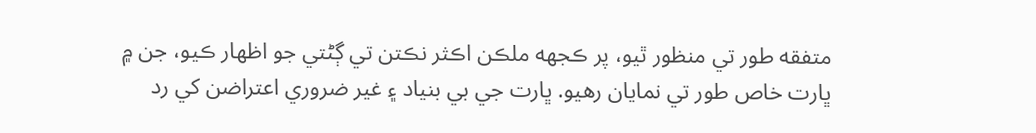متفقه طور تي منظور ٿيو، پر ڪجهه ملڪن اڪثر نڪتن تي ڳڻتي جو اظهار ڪيو، جن ۾ ڀارت خاص طور تي نمايان رهيو. ڀارت جي بي بنياد ۽ غير ضروري اعتراضن کي رد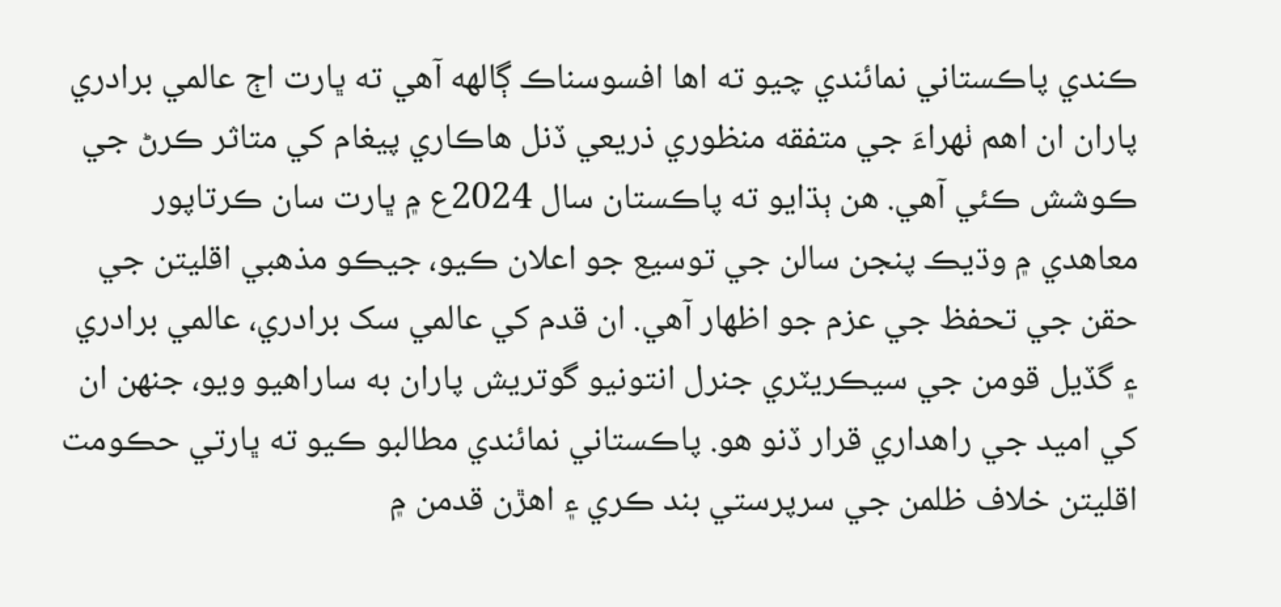ڪندي پاڪستاني نمائندي چيو ته اها افسوسناڪ ڳالهه آهي ته ڀارت اڄ عالمي برادري پاران ان اهم ٺهراءَ جي متفقه منظوري ذريعي ڏنل هاڪاري پيغام کي متاثر ڪرڻ جي ڪوشش ڪئي آهي. هن ٻڌايو ته پاڪستان سال 2024ع ۾ ڀارت سان ڪرتاپور معاهدي ۾ وڌيڪ پنجن سالن جي توسيع جو اعلان ڪيو، جيڪو مذهبي اقليتن جي حقن جي تحفظ جي عزم جو اظهار آهي. ان قدم کي عالمي سک برادري، عالمي برادري ۽ گڏيل قومن جي سيڪريٽري جنرل انتونيو گوتريش پاران به ساراهيو ويو، جنهن ان کي اميد جي راهداري قرار ڏنو هو. پاڪستاني نمائندي مطالبو ڪيو ته ڀارتي حڪومت اقليتن خلاف ظلمن جي سرپرستي بند ڪري ۽ اهڙن قدمن ۾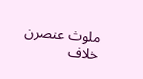ملوث عنصرن خلاف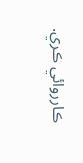ڪارروائي ڪري.